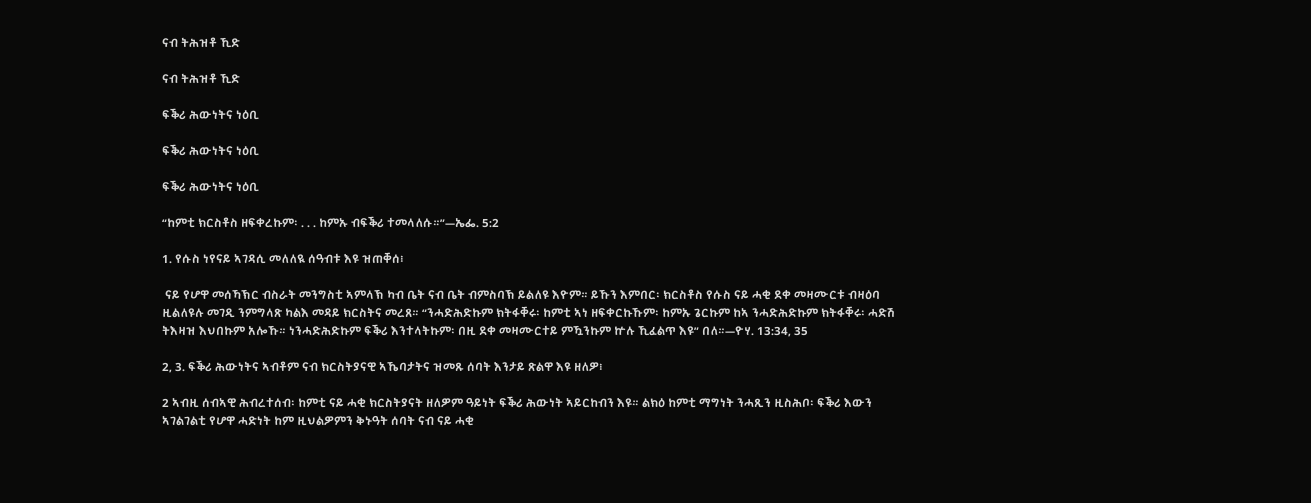ናብ ትሕዝቶ ኺድ

ናብ ትሕዝቶ ኺድ

ፍቕሪ ሕውነትና ነዕቢ

ፍቕሪ ሕውነትና ነዕቢ

ፍቕሪ ሕውነትና ነዕቢ

“ከምቲ ክርስቶስ ዘፍቀረኩም፡ . . . ከምኡ ብፍቕሪ ተመላለሱ።”—ኤፌ. 5:2

1. የሱስ ነየናይ ኣገዳሲ መለለዪ ሰዓብቱ እዩ ዝጠቐሰ፧

 ናይ የሆዋ መሰኻኽር ብስራት መንግስቲ ኣምላኽ ካብ ቤት ናብ ቤት ብምስባኽ ይልለዩ እዮም። ይኹን እምበር፡ ክርስቶስ የሱስ ናይ ሓቂ ደቀ መዛሙርቱ ብዛዕባ ዚልለዩሉ መገዲ ንምግላጽ ካልእ መዳይ ክርስትና መረጸ። “ንሓድሕድኩም ክትፋቐሩ፡ ከምቲ ኣነ ዘፍቀርኩኹም፡ ከምኡ ጌርኩም ከኣ ንሓድሕድኩም ክትፋቐሩ፡ ሓድሽ ትእዛዝ እህበኩም አሎኹ። ነንሓድሕድኩም ፍቕሪ እንተላትኩም፡ በዚ ደቀ መዛሙርተይ ምዃንኩም ኵሉ ኺፈልጥ እዩ” በለ።—ዮሃ. 13:34, 35

2, 3. ፍቕሪ ሕውነትና ኣብቶም ናብ ክርስትያናዊ ኣኼባታትና ዝመጹ ሰባት እንታይ ጽልዋ እዩ ዘለዎ፧

2 ኣብዚ ሰብኣዊ ሕብረተሰብ፡ ከምቲ ናይ ሓቂ ክርስትያናት ዘለዎም ዓይነት ፍቕሪ ሕውነት ኣይርከብን እዩ። ልክዕ ከምቲ ማግነት ንሓጺን ዚስሕቦ፡ ፍቕሪ እውን ኣገልገልቲ የሆዋ ሓድነት ከም ዚህልዎምን ቅኑዓት ሰባት ናብ ናይ ሓቂ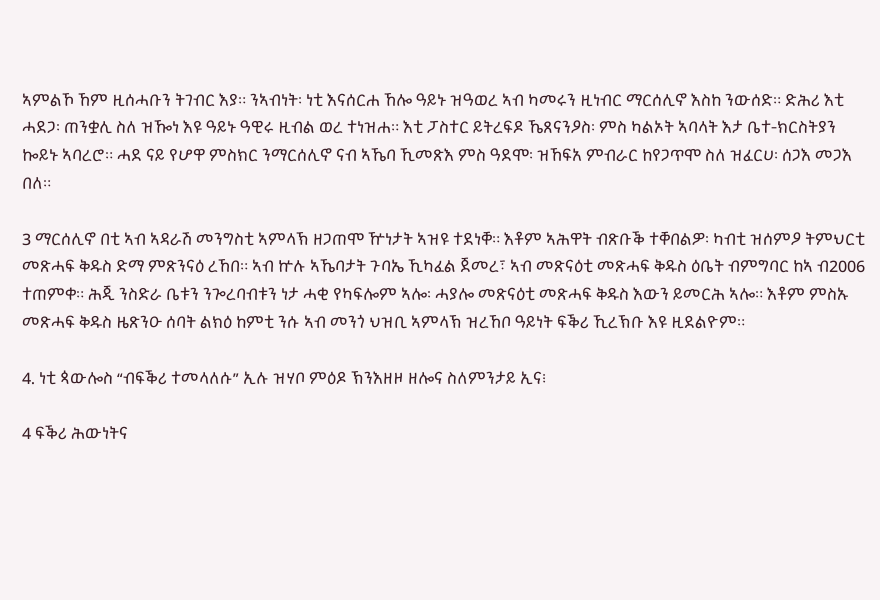ኣምልኾ ኸም ዚሰሓቡን ትገብር እያ። ንኣብነት፡ ነቲ እናሰርሐ ኸሎ ዓይኑ ዝዓወረ ኣብ ካመሩን ዚነብር ማርሰሊኖ እስከ ንውሰድ። ድሕሪ እቲ ሓደጋ፡ ጠንቋሊ ስለ ዝዀነ እዩ ዓይኑ ዓዊሩ ዚብል ወረ ተነዝሐ። እቲ ፓስተር ይትረፍዶ ኼጸናንዖስ፡ ምስ ካልኦት ኣባላት እታ ቤተ-ክርስትያን ኰይኑ ኣባረሮ። ሓደ ናይ የሆዋ ምስክር ንማርሰሊኖ ናብ ኣኼባ ኺመጽእ ምስ ዓደሞ፡ ዝኸፍአ ምብራር ከየጋጥሞ ስለ ዝፈርሀ፡ ሰጋእ መጋእ በለ።

3 ማርሰሊኖ በቲ ኣብ ኣዳራሽ መንግስቲ ኣምላኽ ዘጋጠሞ ዅነታት ኣዝዩ ተደነቐ። እቶም ኣሕዋት ብጽቡቕ ተቐበልዎ፡ ካብቲ ዝሰምዖ ትምህርቲ መጽሓፍ ቅዱስ ድማ ምጽንናዕ ረኸበ። ኣብ ኵሉ ኣኼባታት ጉባኤ ኺካፈል ጀመረ፣ ኣብ መጽናዕቲ መጽሓፍ ቅዱስ ዕቤት ብምግባር ከኣ ብ2006 ተጠምቀ። ሕጂ ንስድራ ቤቱን ንጐረባብቱን ነታ ሓቂ የካፍሎም ኣሎ፡ ሓያሎ መጽናዕቲ መጽሓፍ ቅዱስ እውን ይመርሕ ኣሎ። እቶም ምስኡ መጽሓፍ ቅዱስ ዜጽንዑ ሰባት ልክዕ ከምቲ ንሱ ኣብ መንጎ ህዝቢ ኣምላኽ ዝረኸቦ ዓይነት ፍቕሪ ኺረኽቡ እዩ ዚደልዮም።

4. ነቲ ጳውሎስ “ብፍቕሪ ተመላለሱ” ኢሉ ዝሃቦ ምዕዶ ኽንእዘዞ ዘሎና ስለምንታይ ኢና፧

4 ፍቕሪ ሕውነትና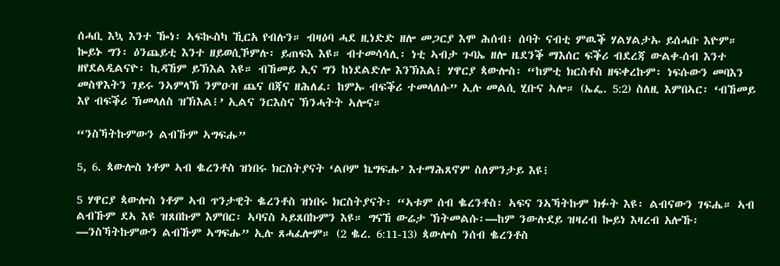ሰሓቢ እኳ እንተ ዀነ፡ ኣፍኲስካ ኺርአ የብሉን። ብዛዕባ ሓደ ዚነድድ ዘሎ መጋርያ እሞ ሕሰብ፣ ሰባት ናብቲ ምዉቕ ሃልሃልታኡ ይሰሓቡ እዮም። ኰይኑ ግን፡ ዕንጨይቲ እንተ ዘይወሲኾምሉ፡ ይጠፍእ እዩ። ብተመሳሳሊ፡ ነቲ ኣብታ ጉባኤ ዘሎ ዜደንቕ ማእሰር ፍቕሪ ብደረጃ ውልቀ-ሰብ እንተ ዘየደልዲልናዮ፡ ኪዳኸም ይኽእል እዩ። ብኸመይ ኢና ግን ከነደልድሎ እንኽእል፧ ሃዋርያ ጳውሎስ፡ “ከምቲ ክርስቶስ ዘፍቀረኩም፡ ነፍሱውን መባእን መስዋእትን ገይሩ ንኣምላኽ ንምዑዝ ጨና በጃና ዘሕለፈ፡ ከምኡ ብፍቕሪ ተመላለሱ” ኢሉ መልሲ ሂቡና ኣሎ። (ኤፌ. 5:2) ስለዚ እምበኣር፡ ‘ብኸመይ እየ ብፍቕሪ ኽመላለስ ዝኽእል፧’ ኢልና ንርእስና ኽንሓትት ኣሎና።

“ንስኻትኩምውን ልብኹም ኣግፍሑ”

5, 6. ጳውሎስ ነቶም ኣብ ቈረንቶስ ዝነበሩ ክርስትያናት ‘ልቦም ኬግፍሑ’ እተማሕጸኖም ስለምንታይ እዩ፧

5 ሃዋርያ ጳውሎስ ነቶም ኣብ ጥንታዊት ቈረንቶስ ዝነበሩ ክርስትያናት፡ “ኣቱም ሰብ ቈረንቶስ፡ ኣፍና ንኣኻትኩም ክፉት እዩ፡ ልብናውን ገፍሔ። ኣብ ልብኹም ደኣ እዩ ዝጸበኩም እምበር፡ ኣባናስ ኣይጸበኩምን እዩ። ግናኸ ውሬታ ኽትመልሱ፡—ከም ንውሉደይ ዝዛረብ ኰይነ እዛረብ አሎኹ፡—ንስኻትኩምውን ልብኹም ኣግፍሑ” ኢሉ ጸሓፈሎም። (2 ቈረ. 6:11-13) ጳውሎስ ንሰብ ቈረንቶስ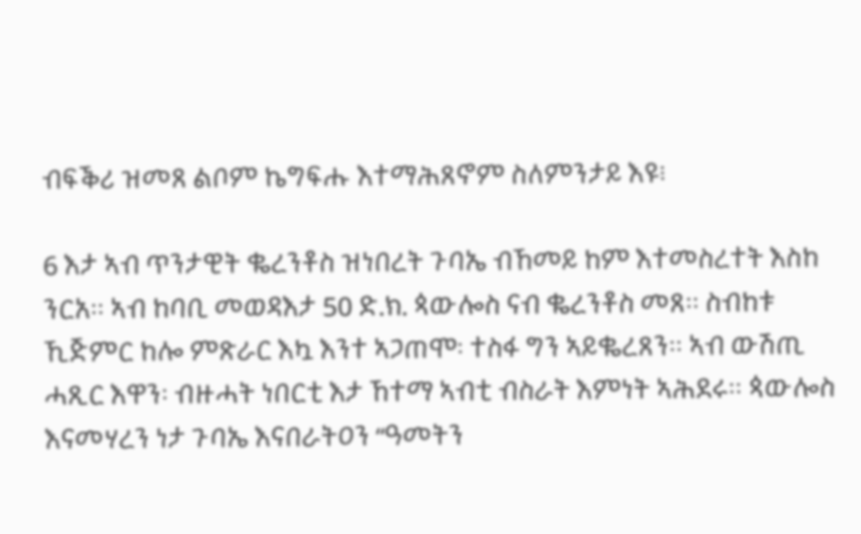ብፍቕሪ ዝመጸ ልቦም ኬግፍሑ እተማሕጸኖም ስለምንታይ እዩ፧

6 እታ ኣብ ጥንታዊት ቈረንቶስ ዝነበረት ጉባኤ ብኸመይ ከም እተመስረተት እስከ ንርአ። ኣብ ከባቢ መወዳእታ 50 ድ.ክ. ጳውሎስ ናብ ቈረንቶስ መጸ። ስብከቱ ኺጅምር ከሎ ምጽራር እኳ እንተ ኣጋጠሞ፡ ተስፋ ግን ኣይቈረጸን። ኣብ ውሽጢ ሓጺር እዋን፡ ብዙሓት ነበርቲ እታ ኸተማ ኣብቲ ብስራት እምነት ኣሕደሩ። ጳውሎስ እናመሃረን ነታ ጉባኤ እናበራትዐን “ዓመትን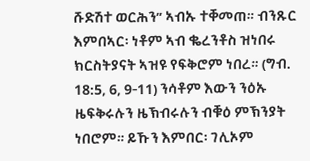ሹድሽተ ወርሕን” ኣብኡ ተቐመጠ። ብንጹር እምበኣር፡ ነቶም ኣብ ቈረንቶስ ዝነበሩ ክርስትያናት ኣዝዩ የፍቅሮም ነበረ። (ግብ. 18:5, 6, 9-11) ንሳቶም እውን ንዕኡ ዜፍቅሩሉን ዜኽብሩሉን ብቑዕ ምኽንያት ነበሮም። ይኹን እምበር፡ ገሊኦም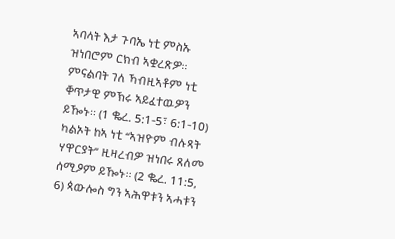ኣባላት እታ ጉባኤ ነቲ ምስኡ ዝነበሮም ርክብ ኣቋረጽዎ። ምናልባት ገለ ኻብዚኣቶም ነቲ ቐጥታዊ ምኽሩ ኣይፈተዉዎን ይዀኑ። (1 ቈረ. 5:1-5፣ 6:1-10) ካልኦት ከኣ ነቲ “ኣዝዮም ብሉጻት ሃዋርያት” ዚዛረብዎ ዝነበሩ ጸለመ ሰሚዖም ይዀኑ። (2 ቈረ. 11:5, 6) ጳውሎስ ግን ኣሕዋቱን ኣሓቱን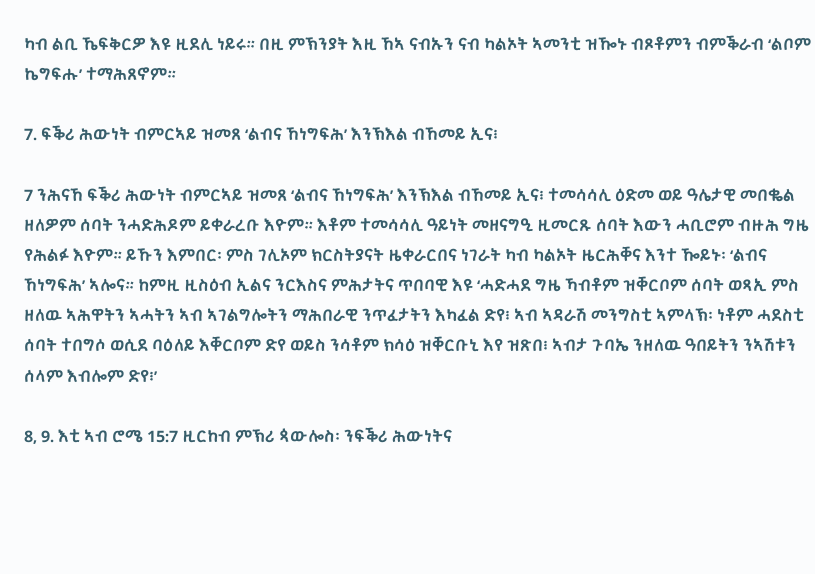ካብ ልቢ ኼፍቅርዎ እዩ ዚደሊ ነይሩ። በዚ ምኽንያት እዚ ኸኣ ናብኡን ናብ ካልኦት ኣመንቲ ዝዀኑ ብጾቶምን ብምቕራብ ‘ልቦም ኬግፍሑ’ ተማሕጸኖም።

7. ፍቕሪ ሕውነት ብምርኣይ ዝመጸ ‘ልብና ኸነግፍሕ’ እንኽእል ብኸመይ ኢና፧

7 ንሕናኸ ፍቕሪ ሕውነት ብምርኣይ ዝመጸ ‘ልብና ኸነግፍሕ’ እንኽእል ብኸመይ ኢና፧ ተመሳሳሊ ዕድመ ወይ ዓሌታዊ መበቈል ዘለዎም ሰባት ንሓድሕዶም ይቀራረቡ እዮም። እቶም ተመሳሳሊ ዓይነት መዘናግዒ ዚመርጹ ሰባት እውን ሓቢሮም ብዙሕ ግዜ የሕልፉ እዮም። ይኹን እምበር፡ ምስ ገሊኦም ክርስትያናት ዜቀራርበና ነገራት ካብ ካልኦት ዜርሕቐና እንተ ዀይኑ፡ ‘ልብና ኸነግፍሕ’ ኣሎና። ከምዚ ዚስዕብ ኢልና ንርእስና ምሕታትና ጥበባዊ እዩ ‘ሓድሓደ ግዜ ኻብቶም ዝቐርቦም ሰባት ወጻኢ ምስ ዘለዉ ኣሕዋትን ኣሓትን ኣብ ኣገልግሎትን ማሕበራዊ ንጥፈታትን እካፈል ድየ፧ ኣብ ኣዳራሽ መንግስቲ ኣምላኽ፡ ነቶም ሓደስቲ ሰባት ተበግሶ ወሲደ ባዕለይ እቐርቦም ድየ ወይስ ንሳቶም ክሳዕ ዝቐርቡኒ እየ ዝጽበ፧ ኣብታ ጉባኤ ንዘለዉ ዓበይትን ንኣሽቱን ሰላም እብሎም ድየ፧’

8, 9. እቲ ኣብ ሮሜ 15:7 ዚርከብ ምኽሪ ጳውሎስ፡ ንፍቕሪ ሕውነትና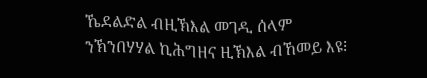ኼደልድል ብዚኽእል መገዲ ሰላም ንኽንበሃሃል ኪሕግዘና ዚኽእል ብኸመይ እዩ፧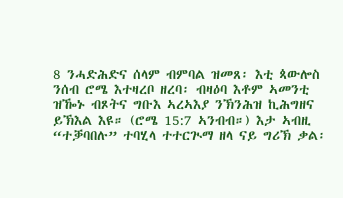8 ንሓድሕድና ሰላም ብምባል ዝመጸ፡ እቲ ጳውሎስ ንሰብ ሮሜ እተዛረቦ ዘረባ፡ ብዛዕባ እቶም ኣመንቲ ዝዀኑ ብጾትና ግቡእ ኣረኣእያ ንኽንሕዝ ኪሕግዘና ይኽእል እዩ። (ሮሜ 15:7 ኣንብብ።) እታ ኣብዚ “ተቓባበሉ” ተባሂላ ተተርጒማ ዘላ ናይ ግሪኽ ቃል፡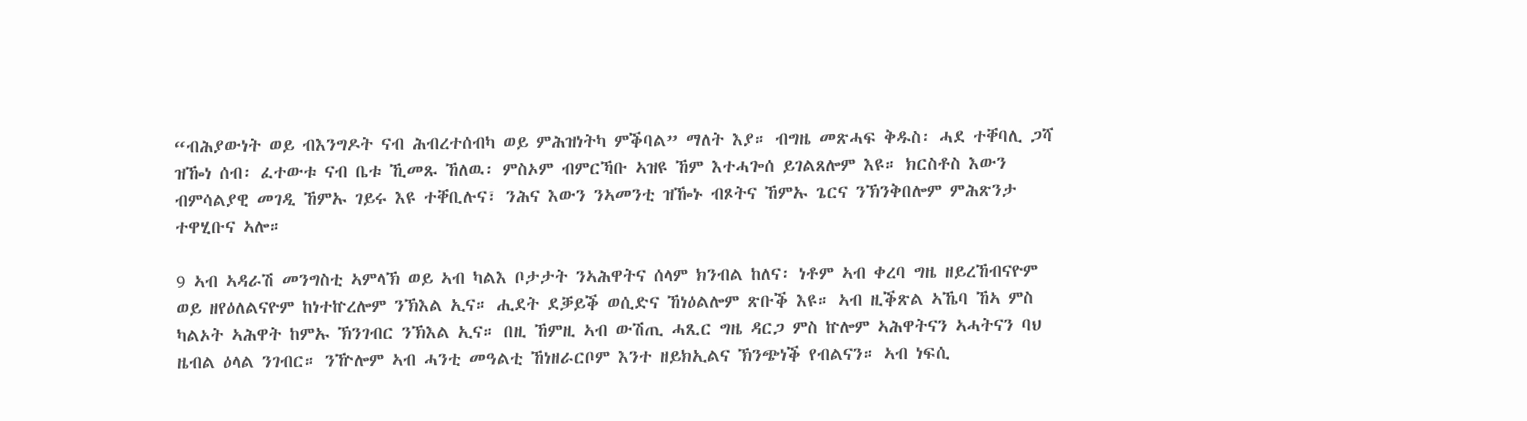“ብሕያውነት ወይ ብእንግዶት ናብ ሕብረተሰብካ ወይ ምሕዝነትካ ምቕባል” ማለት እያ። ብግዜ መጽሓፍ ቅዱስ፡ ሓደ ተቐባሊ ጋሻ ዝዀነ ሰብ፡ ፈተውቱ ናብ ቤቱ ኺመጹ ኸለዉ፡ ምስኦም ብምርኻቡ ኣዝዩ ኸም እተሓጐሰ ይገልጸሎም እዩ። ክርስቶስ እውን ብምሳልያዊ መገዲ ኸምኡ ገይሩ እዩ ተቐቢሉና፣ ንሕና እውን ንኣመንቲ ዝዀኑ ብጾትና ኸምኡ ጌርና ንኽንቅበሎም ምሕጽንታ ተዋሂቡና ኣሎ።

9 ኣብ ኣዳራሽ መንግስቲ ኣምላኽ ወይ ኣብ ካልእ ቦታታት ንኣሕዋትና ሰላም ክንብል ከለና፡ ነቶም ኣብ ቀረባ ግዜ ዘይረኸብናዮም ወይ ዘየዕለልናዮም ከነተኵረሎም ንኽእል ኢና። ሒደት ደቓይቕ ወሲድና ኸነዕልሎም ጽቡቕ እዩ። ኣብ ዚቕጽል ኣኼባ ኸኣ ምስ ካልኦት ኣሕዋት ከምኡ ኽንገብር ንኽእል ኢና። በዚ ኸምዚ ኣብ ውሽጢ ሓጺር ግዜ ዳርጋ ምስ ኵሎም ኣሕዋትናን ኣሓትናን ባህ ዜብል ዕላል ንገብር። ንዅሎም ኣብ ሓንቲ መዓልቲ ኸነዘራርቦም እንተ ዘይክኢልና ኽንጭነቕ የብልናን። ኣብ ነፍሲ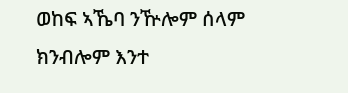ወከፍ ኣኼባ ንዅሎም ሰላም ክንብሎም እንተ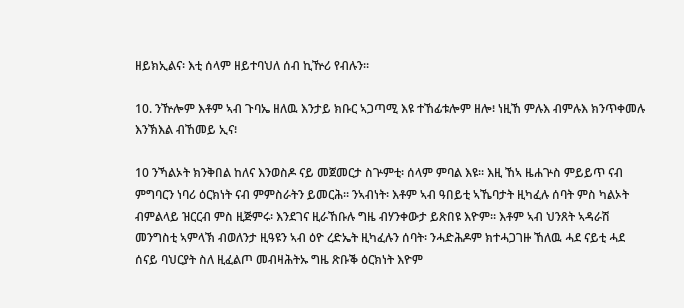ዘይክኢልና፡ እቲ ሰላም ዘይተባህለ ሰብ ኪዅሪ የብሉን።

10. ንዅሎም እቶም ኣብ ጉባኤ ዘለዉ እንታይ ክቡር ኣጋጣሚ እዩ ተኸፊቱሎም ዘሎ፧ ነዚኸ ምሉእ ብምሉእ ክንጥቀመሉ እንኽእል ብኸመይ ኢና፧

10 ንኻልኦት ክንቅበል ከለና እንወስዶ ናይ መጀመርታ ስጕምቲ፡ ሰላም ምባል እዩ። እዚ ኸኣ ዜሐጕስ ምይይጥ ናብ ምግባርን ነባሪ ዕርክነት ናብ ምምስራትን ይመርሕ። ንኣብነት፡ እቶም ኣብ ዓበይቲ ኣኼባታት ዚካፈሉ ሰባት ምስ ካልኦት ብምልላይ ዝርርብ ምስ ዚጅምሩ፡ እንደገና ዚራኸቡሉ ግዜ ብሃንቀውታ ይጽበዩ እዮም። እቶም ኣብ ህንጸት ኣዳራሽ መንግስቲ ኣምላኽ ብወለንታ ዚዓዩን ኣብ ዕዮ ረድኤት ዚካፈሉን ሰባት፡ ንሓድሕዶም ክተሓጋገዙ ኸለዉ ሓደ ናይቲ ሓደ ሰናይ ባህርያት ስለ ዚፈልጦ መብዛሕትኡ ግዜ ጽቡቕ ዕርክነት እዮም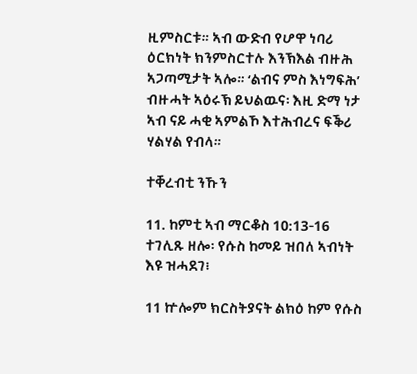ዚምስርቱ። ኣብ ውድብ የሆዋ ነባሪ ዕርክነት ክንምስርተሉ እንኽእል ብዙሕ ኣጋጣሚታት ኣሎ። ‘ልብና ምስ እነግፍሕ’ ብዙሓት ኣዕሩኽ ይህልዉና፡ እዚ ድማ ነታ ኣብ ናይ ሓቂ ኣምልኾ እተሕብረና ፍቕሪ ሃልሃል የብላ።

ተቐረብቲ ንኹን

11. ከምቲ ኣብ ማርቆስ 10:13-16 ተገሊጹ ዘሎ፡ የሱስ ከመይ ዝበለ ኣብነት እዩ ዝሓደገ፧

11 ኵሎም ክርስትያናት ልክዕ ከም የሱስ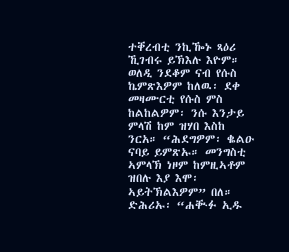ተቐረብቲ ንኪዀኑ ጻዕሪ ኺገብሩ ይኽእሉ እዮም። ወለዲ ንደቆም ናብ የሱስ ኬምጽእዎም ከለዉ፡ ደቀ መዛሙርቲ የሱስ ምስ ከልከልዎም፡ ንሱ እንታይ ምላሽ ከም ዝሃበ እስከ ንርአ። “ሕደግዎም፡ ቈልዑ ናባይ ይምጽኡ። መንግስቲ ኣምላኽ ነዞም ከምዚኣቶም ዝበሉ እያ እሞ፡ ኣይትኽልእዎም” በለ። ድሕሪኡ፡ “ሐቚፉ ኢዱ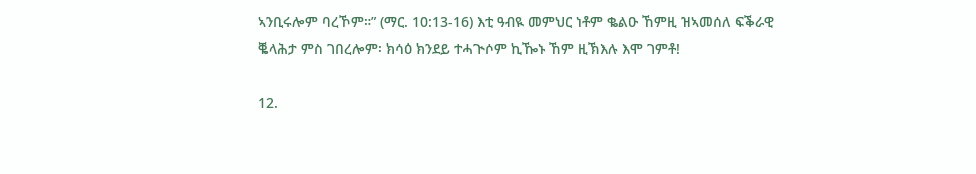ኣንቢሩሎም ባረኾም።” (ማር. 10:13-16) እቲ ዓብዪ መምህር ነቶም ቈልዑ ኸምዚ ዝኣመሰለ ፍቕራዊ ቘላሕታ ምስ ገበረሎም፡ ክሳዕ ክንደይ ተሓጒሶም ኪዀኑ ኸም ዚኽእሉ እሞ ገምቶ!

12.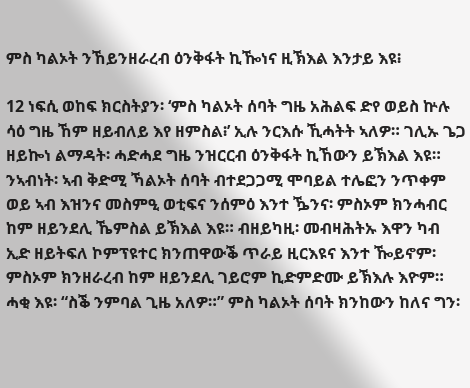ምስ ካልኦት ንኸይንዘራረብ ዕንቅፋት ኪዀነና ዚኽእል እንታይ እዩ፧

12 ነፍሲ ወከፍ ክርስትያን፡ ‘ምስ ካልኦት ሰባት ግዜ አሕልፍ ድየ ወይስ ኵሉ ሳዕ ግዜ ኸም ዘይብለይ እየ ዘምስል፧’ ኢሉ ንርእሱ ኺሓትት ኣለዎ። ገሊኡ ጌጋ ዘይኰነ ልማዳት፡ ሓድሓደ ግዜ ንዝርርብ ዕንቅፋት ኪኸውን ይኽእል እዩ። ንኣብነት፡ ኣብ ቅድሚ ኻልኦት ሰባት ብተደጋጋሚ ሞባይል ተሌፎን ንጥቀም ወይ ኣብ እዝንና መስምዒ ወቲፍና ንሰምዕ እንተ ዄንና፡ ምስኦም ክንሓብር ከም ዘይንደሊ ኼምስል ይኽእል እዩ። ብዘይካዚ፡ መብዛሕትኡ እዋን ካብ ኢድ ዘይትፍለ ኮምፕዩተር ክንጠዋውቕ ጥራይ ዚርእዩና እንተ ዀይኖም፡ ምስኦም ክንዘራረብ ከም ዘይንደሊ ገይሮም ኪድምድሙ ይኽእሉ እዮም። ሓቂ እዩ፡ “ስቕ ንምባል ጊዜ አለዎ።” ምስ ካልኦት ሰባት ክንከውን ከለና ግን፡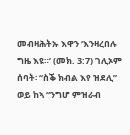መብዛሕትኡ እዋን ‘እንዛረበሉ ግዜ እዩ።’ (መክ. 3:7) ገሊኦም ሰባት፡ “ስቕ ክብል እየ ዝደሊ” ወይ ከኣ “ንግሆ ምዝራብ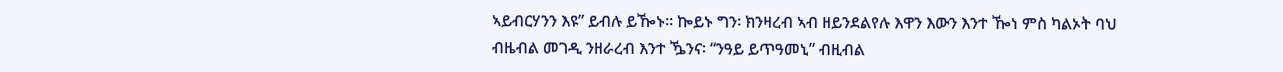ኣይብርሃንን እዩ” ይብሉ ይዀኑ። ኰይኑ ግን፡ ክንዛረብ ኣብ ዘይንደልየሉ እዋን እውን እንተ ዀነ ምስ ካልኦት ባህ ብዜብል መገዲ ንዘራረብ እንተ ዄንና፡ “ንዓይ ይጥዓመኒ” ብዚብል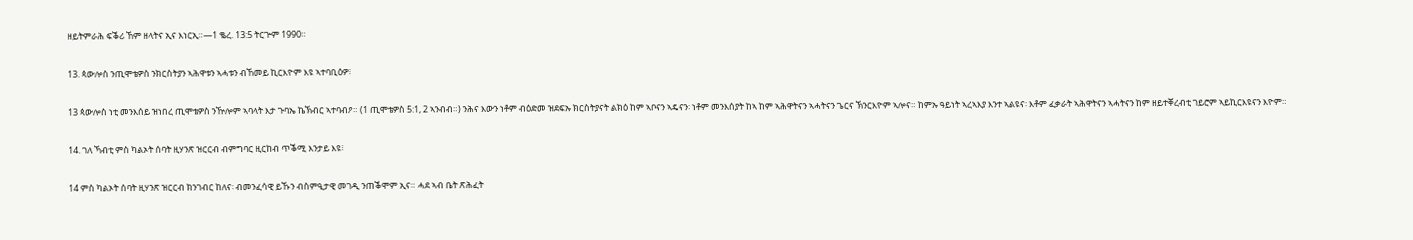ዘይትምራሕ ፍቕሪ ኸም ዘላትና ኢና እነርኢ።—1 ቈረ. 13:5 ትርጕም 1990።

13. ጳውሎስ ንጢሞቴዎስ ንክርስትያን ኣሕዋቱን ኣሓቱን ብኸመይ ኪርእዮም እዩ ኣተባቢዕዎ፧

13 ጳውሎስ ነቲ መንእሰይ ዝነበረ ጢሞቴዎስ ንዅሎም ኣባላት እታ ጉባኤ ኬኽብር ኣተባብዖ። (1 ጢሞቴዎስ 5:1, 2 ኣንብብ።) ንሕና እውን ነቶም ብዕድመ ዝደፍኡ ክርስትያናት ልክዕ ከም ኣቦናን ኣዴናን፡ ነቶም መንእሰያት ከኣ ከም ኣሕዋትናን ኣሓትናን ጌርና ኽንርእዮም ኣሎና። ከምኡ ዓይነት ኣረኣእያ እንተ ኣልዩና፡ እቶም ፈቃራት ኣሕዋትናን ኣሓትናን ከም ዘይተቐረብቲ ገይሮም ኣይኪርእዩናን እዮም።

14. ገለ ኻብቲ ምስ ካልኦት ሰባት ዚሃንጽ ዝርርብ ብምግባር ዚርከብ ጥቕሚ እንታይ እዩ፧

14 ምስ ካልኦት ሰባት ዚሃንጽ ዝርርብ ክንገብር ከለና፡ ብመንፈሳዊ ይኹን ብስምዒታዊ መገዲ ንጠቕሞም ኢና። ሓደ ኣብ ቤት ጽሕፈት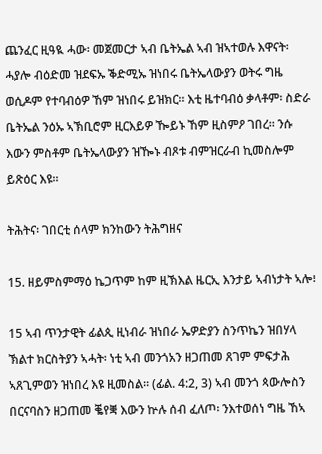ጨንፈር ዚዓዪ ሓው፡ መጀመርታ ኣብ ቤትኤል ኣብ ዝኣተወሉ እዋናት፡ ሓያሎ ብዕድመ ዝደፍኡ ቕድሚኡ ዝነበሩ ቤትኤላውያን ወትሩ ግዜ ወሲዶም የተባብዕዎ ኸም ዝነበሩ ይዝክር። እቲ ዜተባብዕ ቃላቶም፡ ስድራ ቤትኤል ንዕኡ ኣኽቢሮም ዚርእይዎ ዀይኑ ኸም ዚስምዖ ገበረ። ንሱ እውን ምስቶም ቤትኤላውያን ዝዀኑ ብጾቱ ብምዝርራብ ኪመስሎም ይጽዕር እዩ።

ትሕትና፡ ገበርቲ ሰላም ክንከውን ትሕግዘና

15. ዘይምስምማዕ ኬጋጥም ከም ዚኽእል ዜርኢ እንታይ ኣብነታት ኣሎ፧

15 ኣብ ጥንታዊት ፊልጲ ዚነብራ ዝነበራ ኤዎድያን ስንጥኬን ዝበሃላ ኽልተ ክርስትያን ኣሓት፡ ነቲ ኣብ መንጎአን ዘጋጠመ ጸገም ምፍታሕ ኣጸጊምወን ዝነበረ እዩ ዚመስል። (ፊል. 4:2, 3) ኣብ መንጎ ጳውሎስን በርናባስን ዘጋጠመ ቘየቛ እውን ኵሉ ሰብ ፈለጦ፡ ንእተወሰነ ግዜ ኸኣ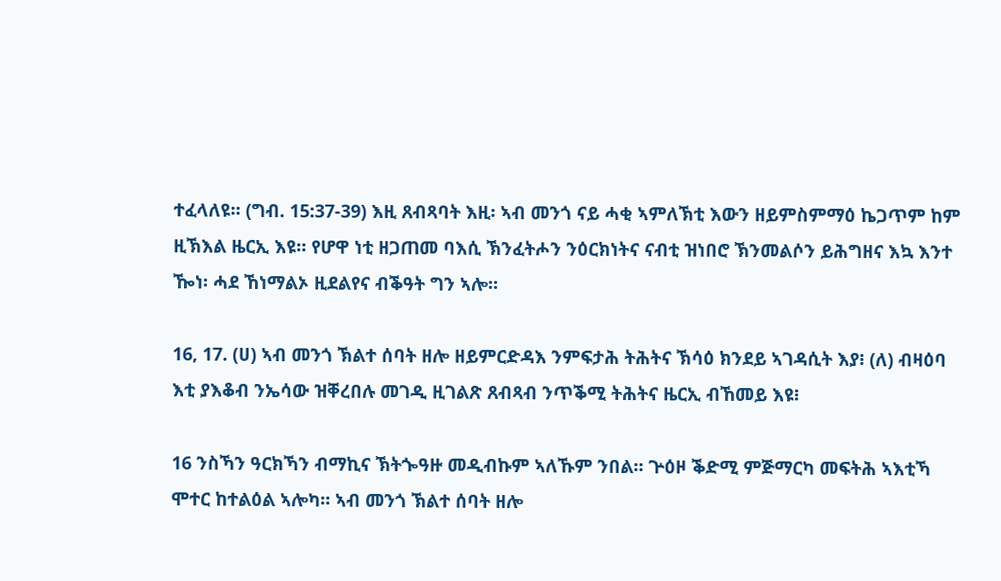ተፈላለዩ። (ግብ. 15:37-39) እዚ ጸብጻባት እዚ፡ ኣብ መንጎ ናይ ሓቂ ኣምለኽቲ እውን ዘይምስምማዕ ኬጋጥም ከም ዚኽእል ዜርኢ እዩ። የሆዋ ነቲ ዘጋጠመ ባእሲ ኽንፈትሖን ንዕርክነትና ናብቲ ዝነበሮ ኽንመልሶን ይሕግዘና እኳ እንተ ዀነ፡ ሓደ ኸነማልኦ ዚደልየና ብቕዓት ግን ኣሎ።

16, 17. (ሀ) ኣብ መንጎ ኽልተ ሰባት ዘሎ ዘይምርድዳእ ንምፍታሕ ትሕትና ኽሳዕ ክንደይ ኣገዳሲት እያ፧ (ለ) ብዛዕባ እቲ ያእቆብ ንኤሳው ዝቐረበሉ መገዲ ዚገልጽ ጸብጻብ ንጥቕሚ ትሕትና ዜርኢ ብኸመይ እዩ፧

16 ንስኻን ዓርክኻን ብማኪና ኽትጐዓዙ መዲብኩም ኣለኹም ንበል። ጕዕዞ ቕድሚ ምጅማርካ መፍትሕ ኣእቲኻ ሞተር ከተልዕል ኣሎካ። ኣብ መንጎ ኽልተ ሰባት ዘሎ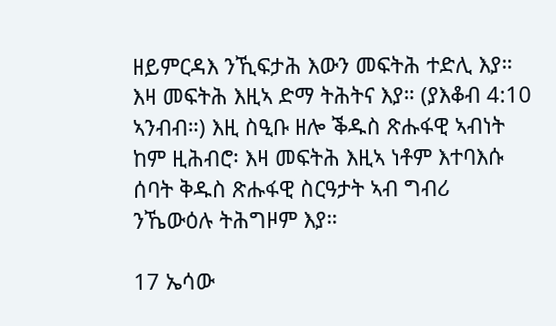ዘይምርዳእ ንኺፍታሕ እውን መፍትሕ ተድሊ እያ። እዛ መፍትሕ እዚኣ ድማ ትሕትና እያ። (ያእቆብ 4:10 ኣንብብ።) እዚ ስዒቡ ዘሎ ቕዱስ ጽሑፋዊ ኣብነት ከም ዚሕብሮ፡ እዛ መፍትሕ እዚኣ ነቶም እተባእሱ ሰባት ቅዱስ ጽሑፋዊ ስርዓታት ኣብ ግብሪ ንኼውዕሉ ትሕግዞም እያ።

17 ኤሳው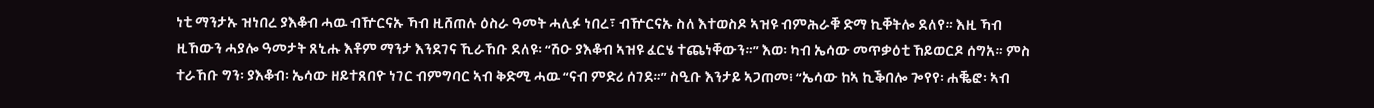ነቲ ማንታኡ ዝነበረ ያእቆብ ሓዉ ብዅርናኡ ኻብ ዚሸጠሉ ዕስራ ዓመት ሓሊፉ ነበረ፣ ብዅርናኡ ስለ እተወስዶ ኣዝዩ ብምሕራቑ ድማ ኪቐትሎ ደለየ። እዚ ኻብ ዚኸውን ሓያሎ ዓመታት ጸኒሑ እቶም ማንታ እንደገና ኺራኸቡ ደለዩ፡ “ሽዑ ያእቆብ ኣዝዩ ፈርሄ ተጨነቐውን።” እወ፡ ካብ ኤሳው መጥቃዕቲ ኸይወርዶ ሰግአ። ምስ ተራኸቡ ግን፡ ያእቆብ፡ ኤሳው ዘይተጸበዮ ነገር ብምግባር ኣብ ቅድሚ ሓዉ “ናብ ምድሪ ሰገደ።” ስዒቡ እንታይ ኣጋጠመ፧ “ኤሳው ከኣ ኪቕበሎ ጐየየ፡ ሐቘፎ፡ ኣብ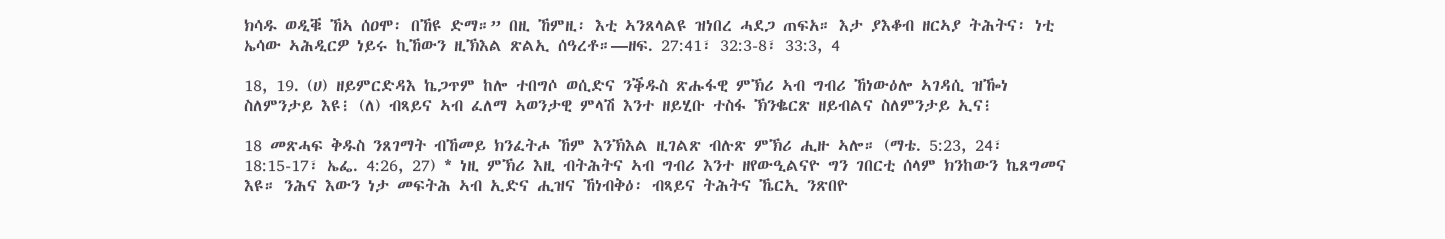ክሳዱ ወዲቑ ኸኣ ሰዐሞ፡ በኸዩ ድማ።” በዚ ኸምዚ፡ እቲ ኣንጸላልዩ ዝነበረ ሓደጋ ጠፍአ። እታ ያእቆብ ዘርኣያ ትሕትና፡ ነቲ ኤሳው ኣሕዲርዎ ነይሩ ኪኸውን ዚኽእል ጽልኢ ሰዓረቶ።—ዘፍ. 27:41፣ 32:3-8፣ 33:3, 4

18, 19. (ሀ) ዘይምርድዳእ ኬጋጥም ከሎ ተበግሶ ወሲድና ንቕዱስ ጽሑፋዊ ምኽሪ ኣብ ግብሪ ኸነውዕሎ ኣገዳሲ ዝዀነ ስለምንታይ እዩ፧ (ለ) ብጻይና ኣብ ፈለማ ኣወንታዊ ምላሽ እንተ ዘይሂቡ ተስፋ ኽንቈርጽ ዘይብልና ስለምንታይ ኢና፧

18 መጽሓፍ ቅዱስ ንጸገማት ብኸመይ ክንፈትሖ ኸም እንኽእል ዚገልጽ ብሉጽ ምኽሪ ሒዙ ኣሎ። (ማቴ. 5:23, 24፣ 18:15-17፣ ኤፌ. 4:26, 27) * ነዚ ምኽሪ እዚ ብትሕትና ኣብ ግብሪ እንተ ዘየውዒልናዮ ግን ገበርቲ ሰላም ክንከውን ኬጸግመና እዩ። ንሕና እውን ነታ መፍትሕ ኣብ ኢድና ሒዝና ኸነብቅዕ፡ ብጻይና ትሕትና ኼርኢ ንጽበዮ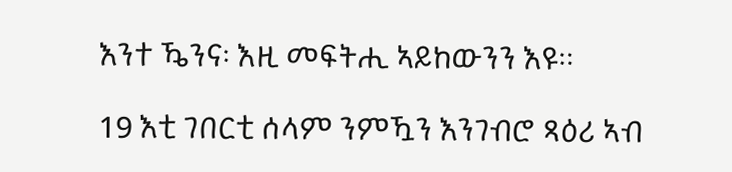እንተ ዄንና፡ እዚ መፍትሒ ኣይከውንን እዩ።

19 እቲ ገበርቲ ሰላም ንምዃን እንገብሮ ጻዕሪ ኣብ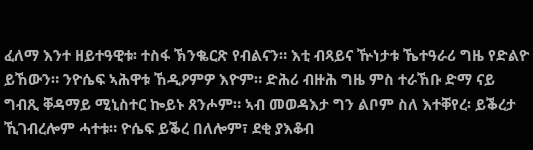ፈለማ እንተ ዘይተዓዊቱ፡ ተስፋ ኽንቈርጽ የብልናን። እቲ ብጻይና ዅነታቱ ኼተዓራሪ ግዜ የድልዮ ይኸውን። ንዮሴፍ ኣሕዋቱ ኸዲዖምዎ እዮም። ድሕሪ ብዙሕ ግዜ ምስ ተራኸቡ ድማ ናይ ግብጺ ቐዳማይ ሚኒስተር ኰይኑ ጸንሖም። ኣብ መወዳእታ ግን ልቦም ስለ እተቐየረ፡ ይቕረታ ኺገብረሎም ሓተቱ። ዮሴፍ ይቕረ በለሎም፣ ደቂ ያእቆብ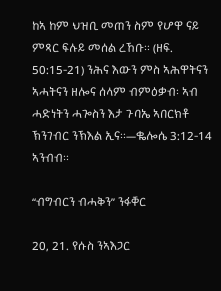ከኣ ከም ህዝቢ መጠን ስም የሆዋ ናይ ምጻር ፍሉይ መሰል ረኸቡ። (ዘፍ. 50:15-21) ንሕና እውን ምስ ኣሕዋትናን ኣሓትናን ዘሎና ሰላም ብምዕቃብ፡ ኣብ ሓድነትን ሓጐስን እታ ጉባኤ ኣበርክቶ ኽንገብር ንኽእል ኢና።—ቈሎሴ 3:12-14 ኣንብብ።

“ብግብርን ብሓቅን” ንፋቐር

20, 21. የሱስ ንኣእጋር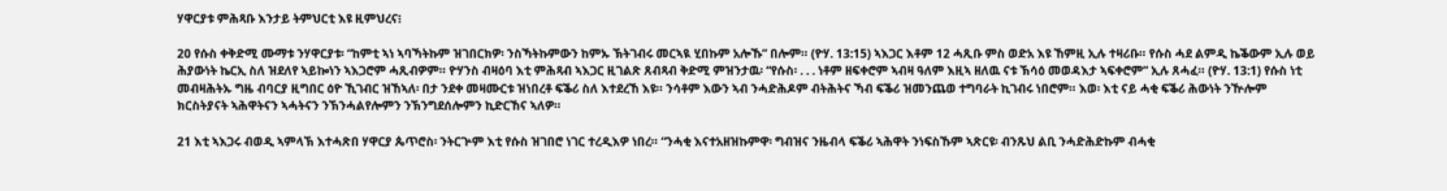ሃዋርያቱ ምሕጻቡ እንታይ ትምህርቲ እዩ ዚምህረና፧

20 የሱስ ቀቅድሚ ሙማቱ ንሃዋርያቱ፡ “ከምቲ ኣነ ኣባኻትኩም ዝገበርክዎ፡ ንስኻትኩምውን ከምኡ ኽትገብሩ መርኣዪ ሂበኩም አሎኹ” በሎም። (ዮሃ. 13:15) ኣእጋር እቶም 12 ሓጺቡ ምስ ወድአ እዩ ኸምዚ ኢሉ ተዛሪቡ። የሱስ ሓደ ልምዲ ኬቕውም ኢሉ ወይ ሕያውነት ኬርኢ ስለ ዝደለየ ኣይኰነን ኣእጋሮም ሓጺብዎም። ዮሃንስ ብዛዕባ እቲ ምሕጻብ ኣእጋር ዚገልጽ ጸብጻብ ቅድሚ ምዝንታዉ፡ “የሱስ፡ . . . ነቶም ዘፍቀሮም ኣብዛ ዓለም እዚኣ ዘለዉ ናቱ ኽሳዕ መወዳእታ ኣፍቀሮም” ኢሉ ጸሓፈ። (ዮሃ. 13:1) የሱስ ነቲ መብዛሕትኡ ግዜ ብባርያ ዚግበር ዕዮ ኺገብር ዝኸኣለ፡ በታ ንደቀ መዛሙርቱ ዝነበረቶ ፍቕሪ ስለ እተደረኸ እዩ። ንሳቶም እውን ኣብ ንሓድሕዶም ብትሕትና ኻብ ፍቕሪ ዝመንጨወ ተግባራት ኪገብሩ ነበሮም። እወ፡ እቲ ናይ ሓቂ ፍቕሪ ሕውነት ንዅሎም ክርስትያናት ኣሕዋትናን ኣሓትናን ንኽንሓልየሎምን ንኽንግደሰሎምን ኪድርኸና ኣለዎ።

21 እቲ ኣእጋሩ ብወዲ ኣምላኽ እተሓጽበ ሃዋርያ ጴጥሮስ፡ ንትርጕም እቲ የሱስ ዝገበሮ ነገር ተረዲእዎ ነበረ። “ንሓቂ እናተአዘዝኩምዋ፡ ግብዝና ንዜብላ ፍቕሪ ኣሕዋት ንነፍስኹም ኣጽርዩ፡ ብንጹህ ልቢ ንሓድሕድኩም ብሓቂ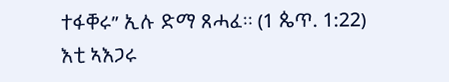ተፋቐሩ” ኢሉ ድማ ጸሓፈ። (1 ጴጥ. 1:22) እቲ ኣእጋሩ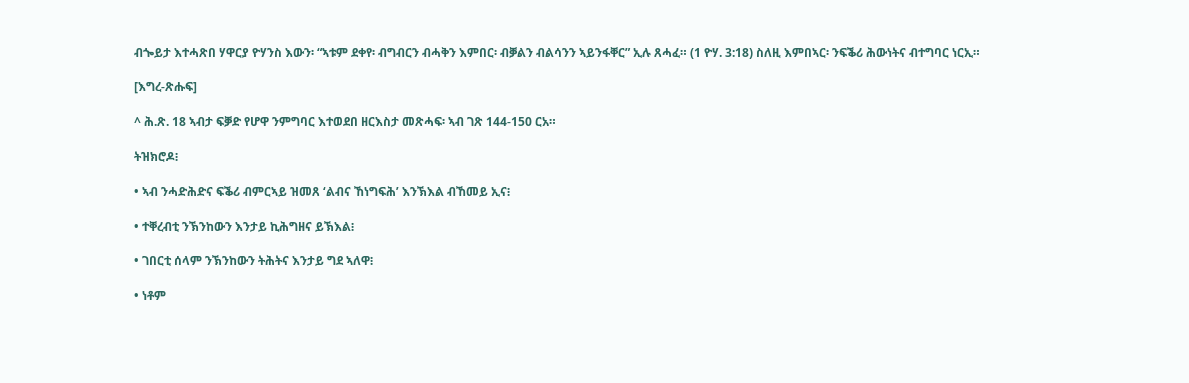ብጐይታ እተሓጽበ ሃዋርያ ዮሃንስ እውን፡ “ኣቱም ደቀየ፡ ብግብርን ብሓቅን እምበር፡ ብቓልን ብልሳንን ኣይንፋቐር” ኢሉ ጸሓፈ። (1 ዮሃ. 3:18) ስለዚ እምበኣር፡ ንፍቕሪ ሕውነትና ብተግባር ነርኢ።

[እግረ-ጽሑፍ]

^ ሕ.ጽ. 18 ኣብታ ፍቓድ የሆዋ ንምግባር እተወደበ ዘርእስታ መጽሓፍ፡ ኣብ ገጽ 144-150 ርአ።

ትዝክሮዶ፧

• ኣብ ንሓድሕድና ፍቕሪ ብምርኣይ ዝመጸ ‘ልብና ኸነግፍሕ’ እንኽእል ብኸመይ ኢና፧

• ተቐረብቲ ንኽንከውን እንታይ ኪሕግዘና ይኽእል፧

• ገበርቲ ሰላም ንኽንከውን ትሕትና እንታይ ግደ ኣለዋ፧

• ነቶም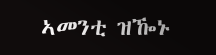ኣመንቲ ዝዀኑ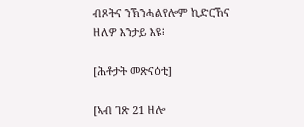ብጾትና ንኽንሓልየሎም ኪድርኸና ዘለዎ እንታይ እዩ፧

[ሕቶታት መጽናዕቲ]

[ኣብ ገጽ 21 ዘሎ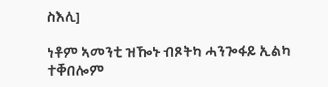ስእሊ]

ነቶም ኣመንቲ ዝዀኑ ብጾትካ ሓንጐፋይ ኢልካ ተቐበሎም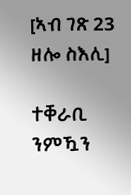[ኣብ ገጽ 23 ዘሎ ስእሊ]

ተቐራቢ ንምዃን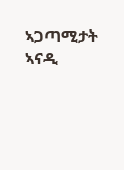ኣጋጣሚታት ኣናዲ